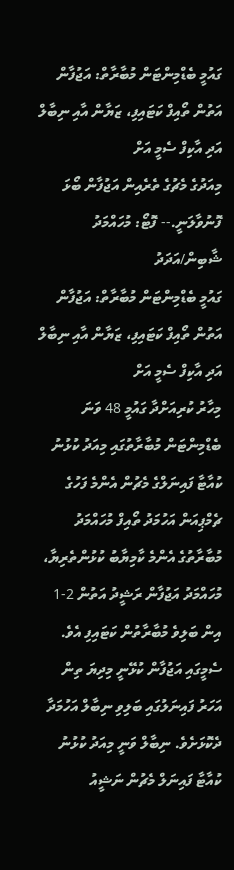ގައުމީ ބެޑްމިންޓަން މުބާރާތް: އަޖުފާން އަތުން ތޯއިފް ކަޓައިފި، ޒަޔާން އާއި ނިބާލް އަދި އާކިފް ސެމީ އަށް
މިއަދުގެ މެޗުގެ ތެރެއިން އަޖުފާން ބޯޅަ ފޮނުވާލަނީ.-- ފޮޓޯ: މުހައްމަދު ޝާބިން/އަދަދު
ގައުމީ ބެޑްމިންޓަން މުބާރާތް: އަޖުފާން އަތުން ތޯއިފް ކަޓައިފި، ޒަޔާން އާއި ނިބާލް އަދި އާކިފް ސެމީ އަށް
މިހާރު ކުރިއަށްދާ ގައުމީ 48 ވަނަ ބެޑްމިންޓަން މުބާރާތުގައި މިއަދު ކުޅުނު ކުއާޓާ ފައިނަލްގެ މެޗުން އެންމެ ފަހުގެ ޗެމްޕިއަން އަހުމަދު ތޯއިފް މުހައްމަދު މުބާރާތުގެ އެންމެ ކާމިޔާބު ކުޅުންތެރިޔާ، މުހައްމަދު އަޖުފާން ރަޝީދު އަތުން 2-1 އިން ބަލިވެ މުބާރާތުން ކަޓައިފި އެވެ.
ސެމީގައި އަޖުފާން ކުޅޭނީ މިދިޔަ ތިން އަހަރު ފައިނަލުގައި ބަލިވި ނިބާލް އަހުމަދާ ދެކޮޅަށެވެ. ނިބާލް ވަނީ މިއަދު ކުޅުނު ކުއާޓާ ފައިނަލް މެޗުން ނަޝީއު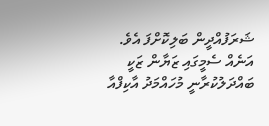ޝަރަފުއްދީން ބަލިކޮށްފަ އެވެ. އަނެއް ސެމީގައި ޒަޔާން ޒަކީ ބައްދަލުކުރާނީ މުހައްމަދު އާކިފްއާ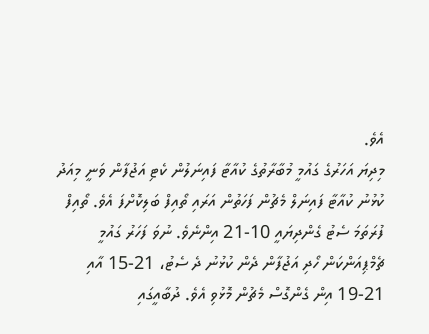އެވެ.
މިދިޔަ އަހަރުގެ ގައުމީ މުބާރާތުގެ ކުއާޓާ ފައިނަލުން ކެޓި އަޖުފާން ވަނީ މިއަދު ކުޅުނު ކުއާޓާ ފައިނަލް މެޗުން ފަހަތުން އަރައި ތޯއިފް ބަލިކޮށްފަ އެވެ. ތޯއިފް ފުރަތަމަ ސެޓު ގެންދިޔައީ 10-21 އިންނެވެ. ނުވަ ފަހަރު ގައުމީ ޗެމްޕިއަންކަން ހޯދި އަޖުފާން ދެން ކުޅުނު ދެ ސެޓު، 21-15 އާއި 21-19 އިން ގެންގޮސް މެޗުން މޮޅުވި އެވެ. ދުބާއީގައި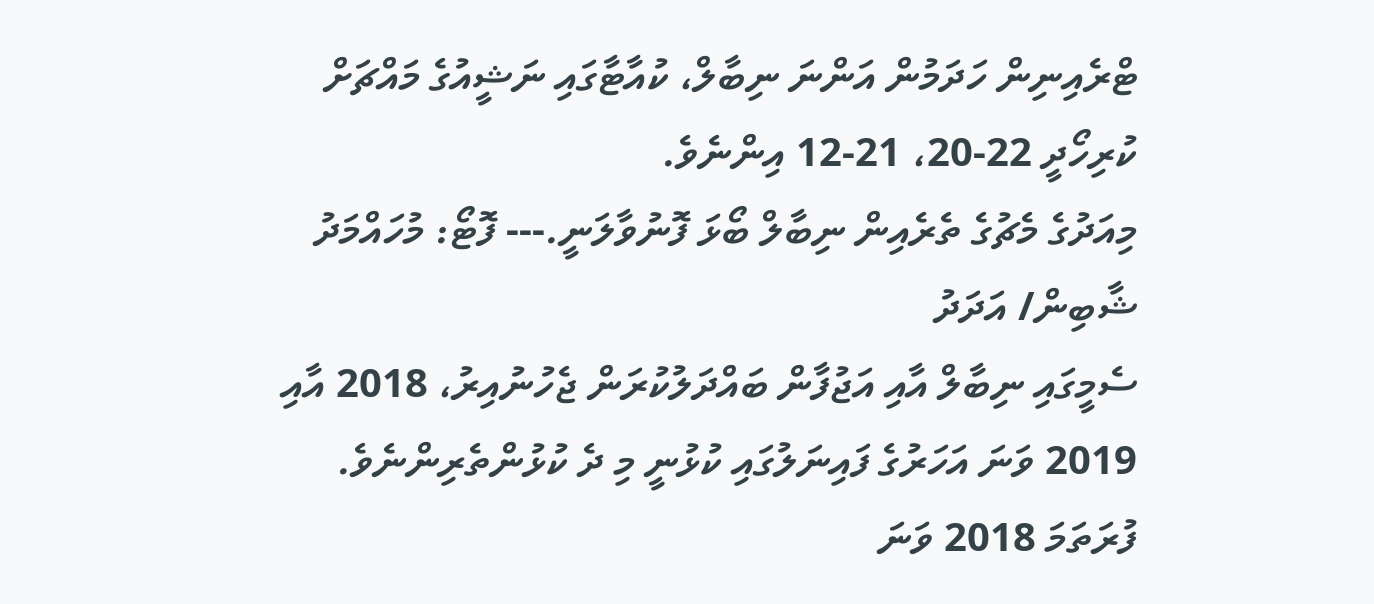ޓްރެއިނިން ހަދަމުން އަންނަ ނިބާލް، ކުއާޓާގައި ނަޝީއުގެ މައްޗަށް ކުރިހޯދީ 22-20، 21-12 އިންނެވެ.
މިއަދުގެ މެޗުގެ ތެރެއިން ނިބާލް ބޯޅަ ފޮނުވާލަނީ.--- ފޮޓޯ: މުހައްމަދު ޝާބިން/ އަދަދު
ސެމީގައި ނިބާލް އާއި އަޖުފާން ބައްދަލުކުރަން ޖެހުނުއިރު، 2018 އާއި 2019 ވަނަ އަހަރުގެ ފައިނަލުގައި ކުޅުނީ މި ދެ ކުޅުންތެރިންނެވެ. ފުރަތަމަ 2018 ވަނަ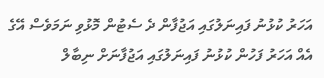އަހަރު ކުޅުނު ފައިނަލުގައި އަޖުފާން ދެ ސެޓުން މޮޅުވި ނަމަވެސް އޭގެ އެއް އަހަރު ފަހުން ކުޅުނު ފައިނަލުގައި އަޖުފާނަށް ނިބާލް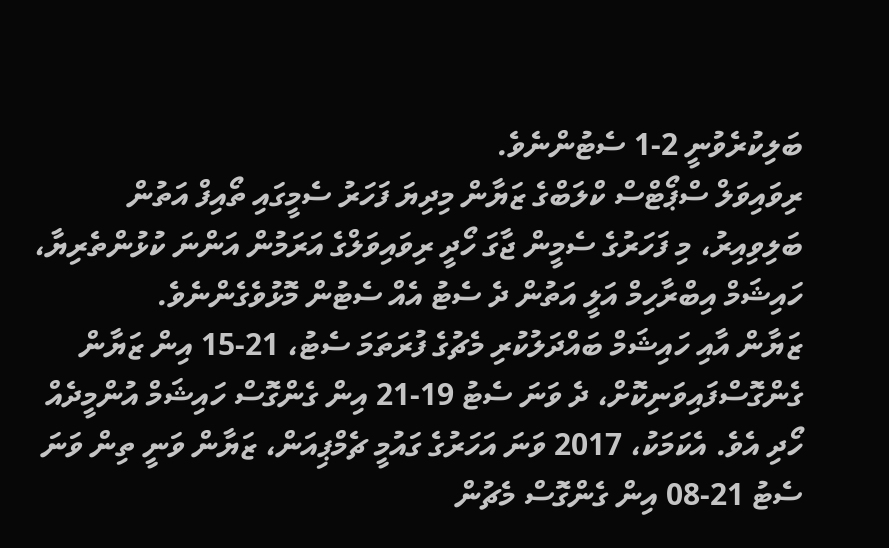ބަލިކުރެވުނީ 2-1 ސެޓުންނެވެ.
ރިވައިވަލް ސްޕޯޓްސް ކްލަބްގެ ޒަޔާން މިދިޔަ ފަހަރު ސެމީގައި ތޯއިފް އަތުން ބަލިވިއިރު، މި ފަހަރުގެ ސެމީން ޖާގަ ހޯދީ ރިވައިވަލްގެ އަރަމުން އަންނަ ކުޅުންތެރިޔާ، ހައިޝަމް އިބްރާހިމް އަލީ އަތުން ދެ ސެޓު އެއް ސެޓުން މޮޅުވެގެންނެވެ.
ޒަޔާން އާއި ހައިޝަމް ބައްދަލުކުރި މެޗުގެ ފުރަތަމަ ސެޓު، 21-15 އިން ޒަޔާން ގެންގޮސްފައިވަނިކޮށް، ދެ ވަނަ ސެޓު 19-21 އިން ގެންގޮސް ހައިޝަމް އުންމީދެއް ހޯދި އެވެ. އެކަމަކު، 2017 ވަނަ އަހަރުގެ ގައުމީ ޗެމްޕިއަން، ޒަޔާން ވަނީ ތިން ވަނަ ސެޓު 21-08 އިން ގެންގޮސް މެޗުން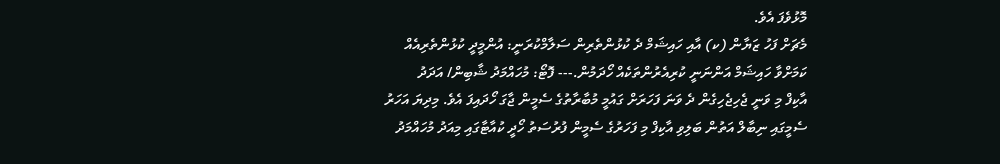މޮޅުވެފަ އެވެ.
މެޗަށް ފަހު ޒަޔާން (ކ) އާއި ހައިޝަމް ދެ ކުޅުންތެރިން ސަލާމްކުރަނީ: އުންމީދީ ކުޅުންތެރިއެއް ކަމަށްވާ ހައިޝަމް އަންނަނީ ކުރިއެރުންތަކެއް ހޯދަމުން.--- ފޮޓޯ: މުހައްމަދު ޝާބިން/ އަދަދު
އާކިފް މި ވަނީ ޖެހިޖެހިގެން ދެ ވަނަ ފަހަރަށް ގައުމީ މުބާރާތުގެ ސެމީން ޖާގަ ހޯދައިފަ އެވެ. މިދިޔަ އަހަރު ސެމީގައި ނިބާލް އަތުން ބަލިވި އާކިފް މި ފަހަރުގެ ސެމީން ފުރުސަތު ހޯދީ ކުއާޓާގައި މިއަދު މުހައްމަދު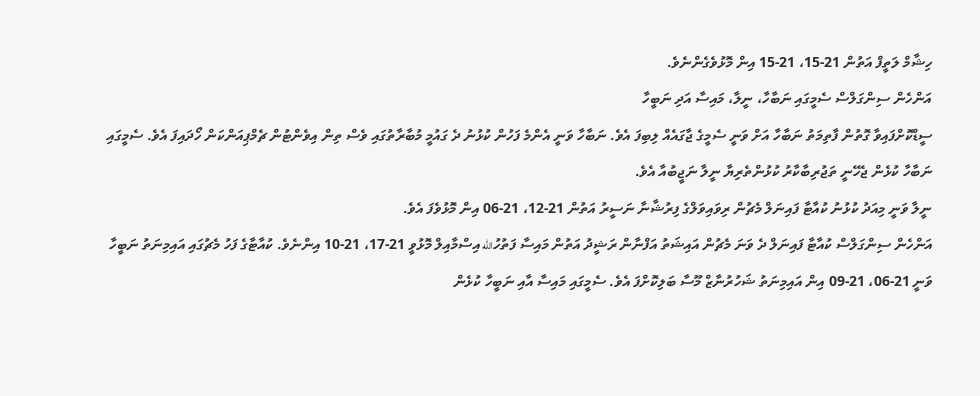ހިޝާމް ލަތީފް އަތުން 21-15، 21-15 އިން މޮޅުވެގެންނެވެ.
އަންހެން ސިންގަލްސް ސެމީގައި ނަބާހާ، ނީލާ، މައިސާ އަދި ނަބީހާ
ސީޑްކޮށްފައިވާ ގޮތުން ފާތިމަތު ނަބާހާ އަށް ވަނީ ސެމީގެ ޖާގައެއް ލިބިފަ އެވެ. ނަބާހާ ވަނީ އެންމެ ފަހުން ކުޅުނު ދެ ގައުމީ މުބާރާތުގައި ވެސް ތިން އިވެންޓުން ޗެމްޕިއަންކަން ހޯދައިފަ އެވެ. ސެމީގައި ނަބާހާ ކުޅެން ޖެހޭނީ ތަޖުރިބާކާރު ކުޅުންތެރިޔާ ނީލާ ނަޖީބުއާ އެވެ.
ނީލާ ވަނީ މިއަދު ކުޅުނު ކުއާޓާ ފައިނަލް މެޗުން ރިވައިވަލްގެ ފިރުޝާނާ ނަސީރު އަތުން 21-12، 21-06 އިން މޮޅުވެފަ އެވެ.
އަންހެން ސިންގަލްސް ކުއާޓާ ފައިނަލް ދެ ވަނަ މެޗުން އައިޝަތު އަފްނާން ރަޝީދު އަތުން މައިސާ ފަތުހުالله އިސްމާއިލް މޮޅުވީ 21-17، 21-10 އިންނެވެ. ކުއާޓާގެ ފަހު މެޗުގައި އައިމިނަތު ނަބީހާ ވަނީ 21-06، 21-09 އިން އައިމިނަތު ޝަހުރުނާޒް މޫސާ ބަލިކޮށްފަ އެވެ. ސެމީގައި މައިސާ އާއި ނަބީހާ ކުޅެން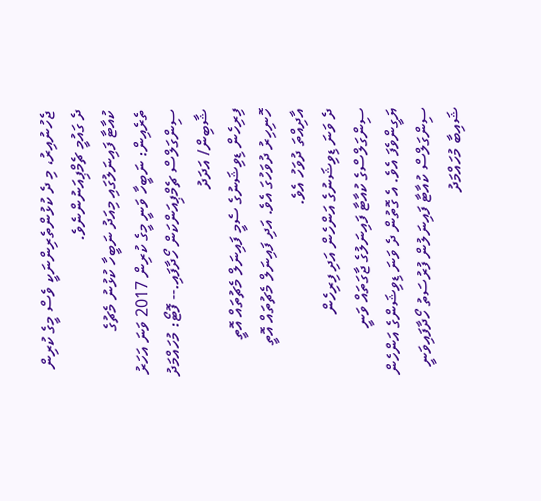ޖެހުނުއިރު، މި ދެ ކުޅުންތެރިންނަކީ ވެސް މީގެ ކުރިން ދެ ގައުމީ ޗެމްޕިއަނުންނެވެ.
ކުއާޓާ ފައިނަލުގައި މިއަދު ނަބީހާ ކުޅުނު މެޗުގެ ތެރެއިން: ނަބީހާ ވަނީ މީގެ ކުރިން 2017 ވަނަ އަހަރު ސިންގަލްސް ޗެމްޕިއަންކަން ހޯދާފައި.-- ފޮޓޯ: މުހައްމަދު ޝާބިން/ އަދަދު
ފިރިހެން ޑިވިޝަނުގެ ސެމީ ފައިނަލް މެޗުތައް އޮތީ ހޮނިހިރު ދުވަހުގަ އެވެ. އަދި ފައިނަލް މެޗުތައް އޮތީ އާދިއްތަ ދުވަހު އެވެ.
ދެ ވަނަ ޑިވިޝަނުގެ އަންހެން އަދި ފިރިހެން ސިންގަލްސްގެ ކުއާޓާ ފައިނަލުގެ ޖާގަތައް ވަނީ ޔަގީންވެފަ އެވެ. އެ ގޮތުން ދެ ވަނަ ޑިވިޝަންގެ އަންހެން ސިންގަލްސް ކުއާޓާ ފައިނަލުން ފުރުސަތު ހޯދާފައިވަނީ ޝައިބާ މުހައްމަދު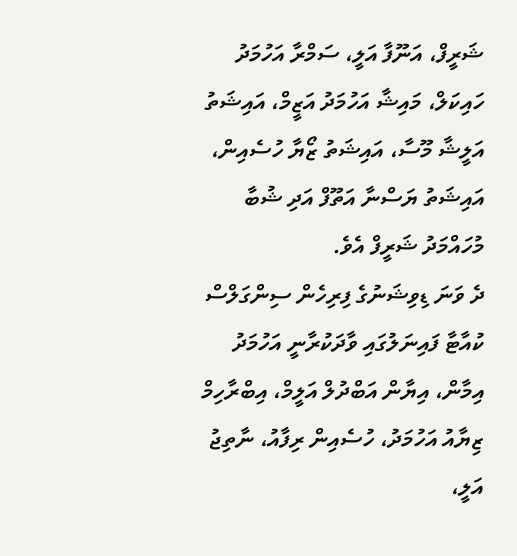ޝަރީފް، އަނޫފާ އަލީ، ސަމްރާ އަހުމަދު ހައިކަލް، މައިޝާ އަހުމަދު އަޒީމް، އައިޝަތު އަލީޝާ މޫސާ، އައިޝަތު ޒޯޔާ ހުސެއިން، އައިޝަތު ޔަސްނާ އަތޫފް އަދި ޝުބާ މުހައްމަދު ޝަރީފް އެވެ.
ދެ ވަނަ ޑިވިޝަނުގެ ފިރިހެން ސިންގަލްސް ކުއާޓާ ފައިނަލުގައި ވާދަކުރާނީ އަހުމަދު އިމާން، އިޔާން އަބްދުލް އަލީމް، އިބްރާހިމް ޒިޔާއު އަހުމަދު، ހުސެއިން ރިފާއު، ނާތިޖު އަލީ،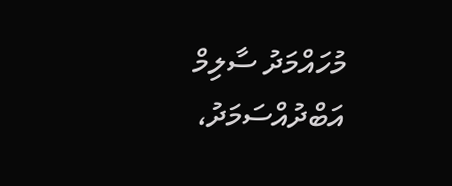މުހައްމަދު ސާލިމް އަބްދުއްސަމަދު،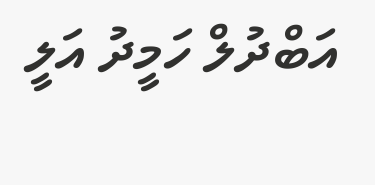އަބްދުލް ހަމީދު އަލީ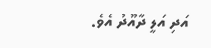އަދި އަލީ ދާއޫދު އެވެ.